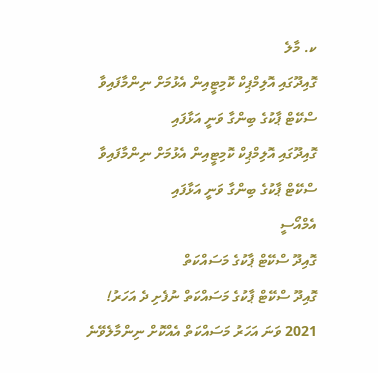ކ. މާލެ
ގޮއިދޫގައި އޮލިމްޕިކް ކޮމިޓީއިން އެޅުމަށް ނިންމާފައިވާ ސްކޭޓް ޕާކުގެ ބިންގާ ވަނީ އަޅާފައި
ގޮއިދޫގައި އޮލިމްޕިކް ކޮމިޓީއިން އެޅުމަށް ނިންމާފައިވާ ސްކޭޓް ޕާކުގެ ބިންގާ ވަނީ އަޅާފައި
އެމްއޯސީ
ގޮއިދޫ ސްކޭޓް ޕާކުގެ މަސައްކަތް
ގޮއިދޫ ސްކޭޓް ޕާކުގެ މަސައްކަތް ނުފެށި ދެ އަހަރު!
2021 ވަނަ އަހަރު މަސައްކަތް އެއްކޮށް ނިންމާލެވޭނެ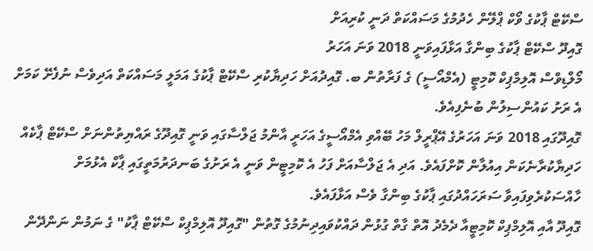ސްކޭޓް ޕާކުގެ ވޯކް ޕްލޭން ހެދުމުގެ މަސައްކަތް ދަނީ ކުރިއަށް
ގޮއިދޫ ސްކޭޓް ޕާކުގެ ބިންގާ އަޅާފައިވަނީ 2018 ވަނަ އަހަރު
މޯލްޑިވްސް އޮލިމްޕިކް ކޮމިޓީ (އެމްއޯސީ) ގެ ފަރާތުން ބ. ގޮއިދުއަށް ހަދިޔާކުރި ސްކޭޓް ޕާކުގެ އަމަލީ މަސައްކަތް އަދިވެސް ނުފެށޭ ކަމަށް އެ ރަށު ކައުންސިލުން ބުނެފިއެވެ.
ގޮއިދޫގައި 2018 ވަނަ އަހަރުގެ އޭޕްރީލް މަހު ބޭއްވި އެމްއޯސީގެ އަހަރީ އާންމު ޖަލްސާގައި ވަނީ ގޮއިދޫގެ ރައްޔިތުންނަށް ސްކޭޓް ޕާކެއް ހަދިޔާކުރާނެކަން އިއުލާން ކޮށްފައެވެ. އަދި އެ ޖަލްސާއަށް ފަހު އެ ކޮމިޓީން ވަނީ އެ ރަށުގެ ބަނދަރުމަތީގައި ޕާކް އެޅުމަށް ހާއްސަކުރެވިފައިވާ ސަރަހައްދުގައި ޕާކުގެ ބިންގާ ވެސް އަޅާފައެވެ.
ގޮއިދޫ އާއި އޮލިމްޕިކް ކޮމިޓީއާ ދެމެދު އޮތް ގާތް ގުޅުން ދައްކުވައިދިނުމުގެ ގޮތުން "ގޮއިދޫ އޮލިމްޕިކް ސްކޭޓް ޕާކު" ގެ ނަމުން ނަންދޭން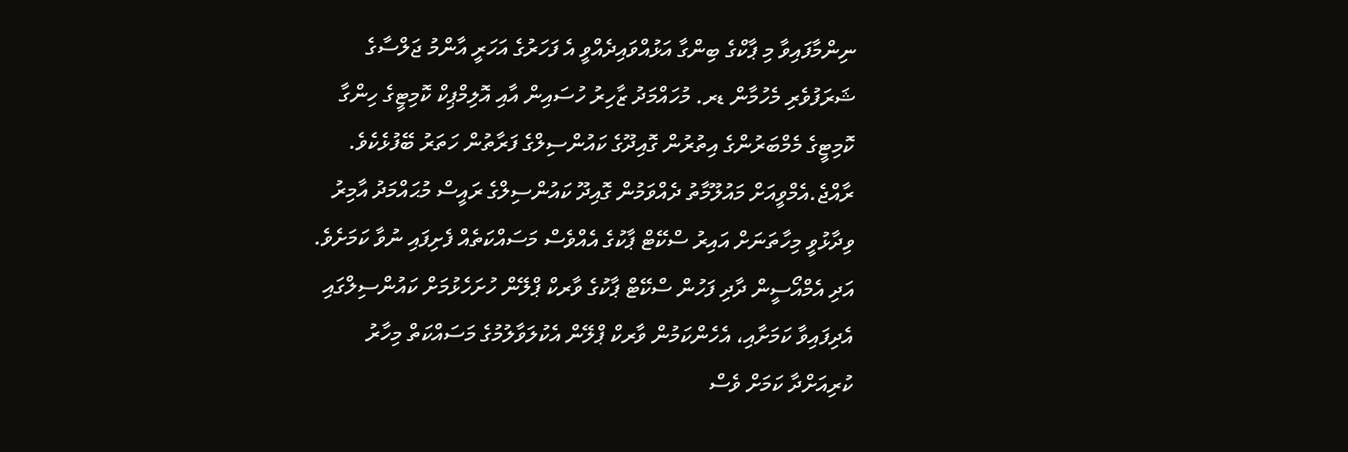ނިންމާފައިވާ މި ޕާކްގެ ބިންގާ އަޅުއްވައިދެއްވީ އެ ފަހަރުގެ އަހަރީ އާންމު ޖަލްސާގެ ޝަރަފުވެރި މެހުމާން ޑރ. މުހައްމަދު ޒާހިރު ހުސައިން އާއި އޮލިމްޕިކް ކޮމިޓީގެ ހިންގާ ކޮމިޓީގެ މެމްބަރުންގެ އިތުރުން ގޮއިދޫގެ ކައުންސިލްގެ ފަރާތުން ހަތަރު ބޭފުޅެކެވެ.
ރާއްޖެ.އެމްވީއަށް މައުލޫމާތު ދެއްވަމުން ގޮއިދޫ ކައުންސިލްގެ ރައީސް މުޙައްމަދު އާމިރު ވިދާޅުވީ މިހާތަނަށް އައިރު ސްކޭޓް ޕާކުގެ އެއްވެސް މަސައްކަތެއް ފެށިފައި ނުވާ ކަމަށެވެ. އަދި އެމްއޯސީން ދާދި ފަހުން ސްކޭޓް ޕާކުގެ ވާރކް ޕްލޭން ހުށަހެޅުމަށް ކައުންސިލްގައި އެދިފައިވާ ކަމަށާއި، އެހެންކަމުން ވާރކް ޕްލޭން އެކުލަވާލުމުގެ މަސައްކަތް މިހާރު ކުރިއަށްދާ ކަމަށް ވެސް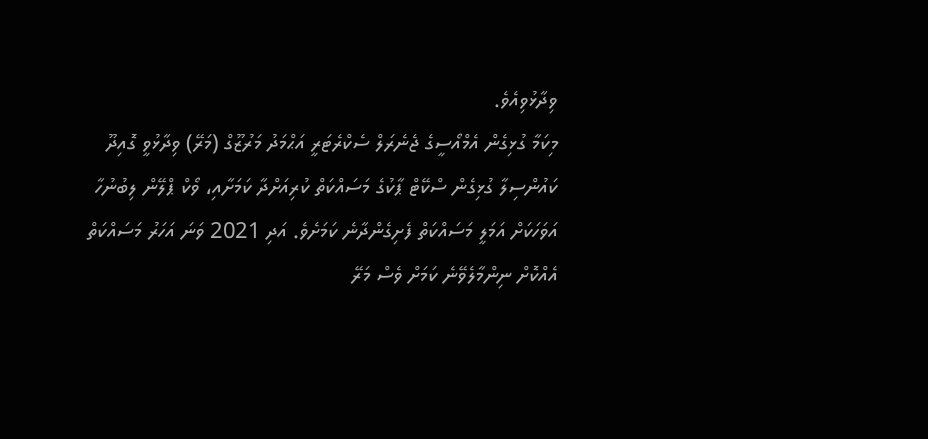ވިދާޅުވިއެވެ.
މިކަމާ ގުޅިގެން އެމްއޯސީގެ ޖެނެރަލް ސެކްރެޓަރީ އަޙްމަދު މަރުޒޫގް (މަރޭ) ވިދާޅުވީ ގޮއިދޫ ކައުންސިލާ ގުޅިގެން ސްކޭޓް ޕާކުގެ މަސައްކަތް ކުރިއަށްދާ ކަމަށާއި، ވޯކް ޕްލޭން ލިބުނުހާ އަވަހަކަށް އަމަލީ މަސައްކަތް ފެށިގެންދާނެ ކަމަށެވެ. އަދި 2021 ވަނަ އަހަރު މަސައްކަތް އެއްކޮށް ނިންމާލެވޭނެ ކަމަށް ވެސް މަރޭ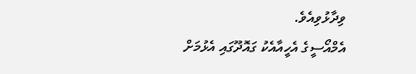ވިދާޅުވިއެވެ.
އެމްއޯސީގެ އެހީއާއެކު ގައޮދޫގައި އެޅުމަށް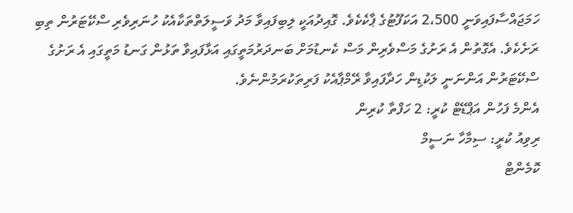ހަމަޖައްސާފައިވަނީ 2،500 އަކަފޫޓުގެ ޕާކެކެވެ. ގޮއިދުއަކީ ލިބިފައިވާ މަދު ވަސީލަތްތަކާއެކު ހުނަރިވެރި ސްކޭޓަރުން ތިބި ރަށެކެވެ. އެގޮތުން އެ ރަށުގެ މަސްވެރިން މަސް ކެނޑުމަށް ބަނދަރުމަތީގައި އަޅާފައިވާ ތަޅުން ގަނޑު މަތީގައި އެ ރަށުގެ ސްކޭޓަރުން އަންނަނީ ލަކުޑިން ހަދާފައިވާ ރޭމްޕާއެކު ފަރިތަކުރަމުންނެވެ.
އެންމެ ފަހުން އަޕްޑޭޓް ކުރީ: 2 ހަފްތާ ކުރިން
ރިވިއު ކުރީ: ސިމާހާ ނަސީމް
ކޮމެންޓް